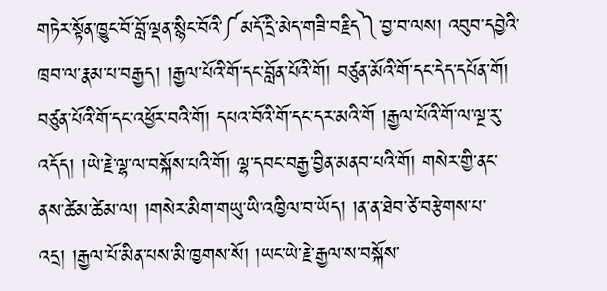གཏེར་སྟོན་ཁྱུང་བོ་བློ་ལྡན་སྙིང་བོའི་༼མདོ་དྲི་མེད་གཟི་བརྗིད༽་བྱ་བ་ལས། འབུབ་དབྱེའི་ཁྲབ་ལ་རྣམ་པ་བརྒྱད། །རྒྱལ་པོའི་གོ་དང་བློན་པོའི་གོ། བཙུན་མོའི་གོ་དང་དེད་དཔོན་གོ། བཙུན་པོའི་གོ་དང་འཕྱོར་བའི་གོ། དཔའ་བོའི་གོ་དང་དར་མའི་གོ །རྒྱལ་པོའི་གོ་ལ་ལྔ་རུ་འདོད། །ཡེ་རྗེ་ལྷ་ལ་བསྐོས་པའི་གོ། ལྷ་དབང་བརྒྱ་བྱིན་མནབ་པའི་གོ། གསེར་གྱི་ནང་ནས་ཚེམ་ཚེམ་ལ། །གསེར་མིག་གཡུ་ཡི་འཁྱིལ་བ་ཡོད། །ན་ན་ཐེབ་ཙེ་བརྩེགས་པ་འདྲ། །རྒྱལ་པོ་མིན་པས་མི་ཁྱགས་སོ། །ཡང་ཡེ་རྗེ་རྒྱལ་ས་བསྐོས་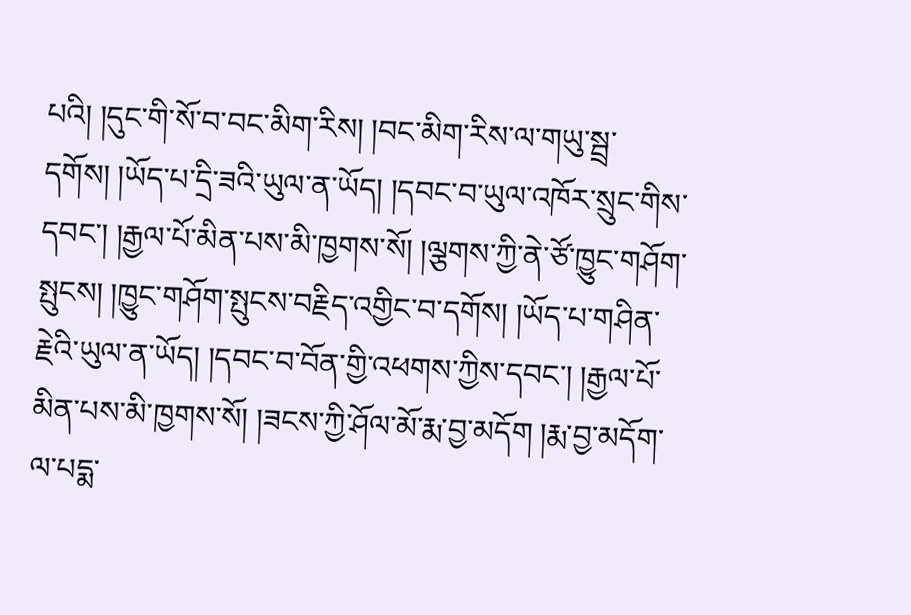པའི། །དུང་གི་སོ་བ་བང་མིག་རིས། །བང་མིག་རིས་ལ་གཡུ་སྦྲ་དགོས། །ཡོད་པ་དྲི་ཟའི་ཡུལ་ན་ཡོད། །དབང་བ་ཡུལ་འཁོར་སྲུང་གིས་དབང་། །རྒྱལ་པོ་མིན་པས་མི་ཁྱགས་སོ། །ལྕགས་ཀྱི་ནེ་ཙོ་ཁྱུང་གཤོག་སྤུངས། །ཁྱུང་གཤོག་སྤུངས་བརྗིད་འགྱིང་བ་དགོས། །ཡོད་པ་གཤིན་རྗེའི་ཡུལ་ན་ཡོད། །དབང་བ་བོན་གྱི་འཕགས་ཀྱིས་དབང་། །རྒྱལ་པོ་མིན་པས་མི་ཁྱགས་སོ། །ཟངས་ཀྱི་ཤོལ་མོ་རྨ་བྱ་མདོག །རྨ་བྱ་མདོག་ལ་པདྨ་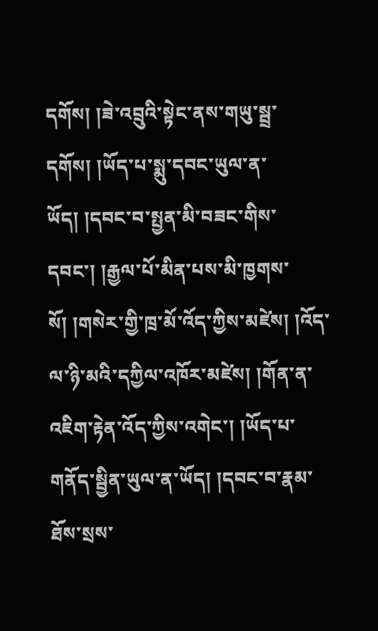དགོས། །ཟེ་འབྲུའི་སྟེང་ནས་གཡུ་སྦྲ་དགོས། །ཡོད་པ་སྨུ་དབང་ཡུལ་ན་ཡོད། །དབང་བ་སྤྱན་མི་བཟང་གིས་དབང་། །རྒྱལ་པོ་མིན་པས་མི་ཁྱགས་སོ། །གསེར་གྱི་ཁྲ་མོ་འོད་ཀྱིས་མཛེས། །འོད་ལ་ཉི་མའི་དཀྱིལ་འཁོར་མཛེས། །གོན་ན་འཇིག་རྟེན་འོད་ཀྱིས་འགེང་། །ཡོད་པ་གནོད་སྦྱིན་ཡུལ་ན་ཡོད། །དབང་བ་རྣམ་ཐོས་སྲས་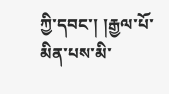ཀྱི་དབང་། །རྒྱལ་པོ་མིན་པས་མི་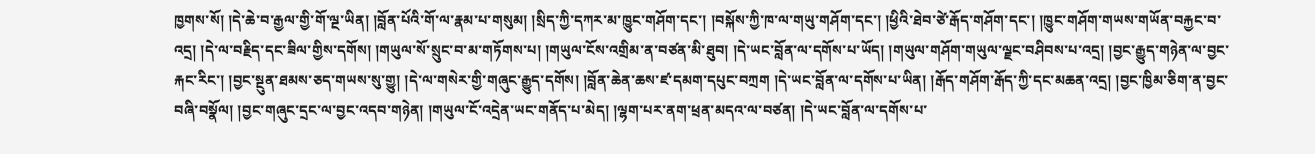ཁྱགས་སོ། །དེ་ཆེ་བ་རྒྱལ་གྱི་གོ་ལྔ་ཡིན། །བློན་པོའི་གོ་ལ་རྣམ་པ་གསུམ། །སྲིད་ཀྱི་དཀར་མ་ཁྱུང་གཤོག་དང་། །བསྐོས་ཀྱི་ཁ་ལ་གཡུ་གཤོག་དང་། །ཕྱིའི་ཐེབ་ཙེ་རྒོད་གཤོག་དང་། །ཁྱུང་གཤོག་གཡས་གཡོན་བརྐྱང་བ་འདྲ། །དེ་ལ་བརྗིད་དང་ཟིལ་གྱིས་དགོས། །གཡུལ་སོ་སྲུང་བ་མ་གཏོགས་པ། །གཡུལ་ངོས་འགྲིམ་ན་བཙན་མི་ཐུབ། །དེ་ཡང་བློན་ལ་དགོས་པ་ཡོད། །གཡུལ་གཤོག་གཡུལ་ལྗང་བཤིབས་པ་འདྲ། །བྱང་རྒྱུད་གཉེན་ལ་བྱང་རྐང་རིང་། །བྱང་སྔུན་ཐམས་ཅད་གཡས་སུ་གྱུ། །དེ་ལ་གསེར་གྱི་གཞུང་རྒྱུད་དགོས། །བློན་ཆེན་ཆས་ཛ་དམག་དཔུང་བཀྲག །དེ་ཡང་བློན་ལ་དགོས་པ་ཡིན། །རྒོད་གཤོག་རྒོད་ཀྱི་དང་མཆན་འདྲ། །བྱང་ཁྱིམ་ཅིག་ན་བྱང་བཞི་བསྣོལ། །བྱང་གཞུང་དྲང་ལ་བྱང་འདབ་གཉེན། །གཡུལ་ངོ་འདྲེན་ཡང་གནོད་པ་མེད། །ལྷག་པར་ནག་ཕྲན་མདའ་ལ་བཙན། །དེ་ཡང་བློན་ལ་དགོས་པ་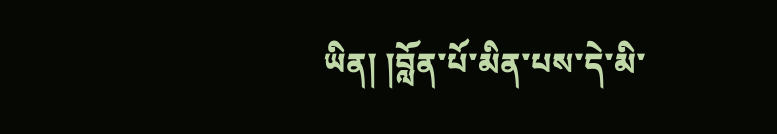ཡིན། །བློན་པོ་མིན་པས་དེ་མི་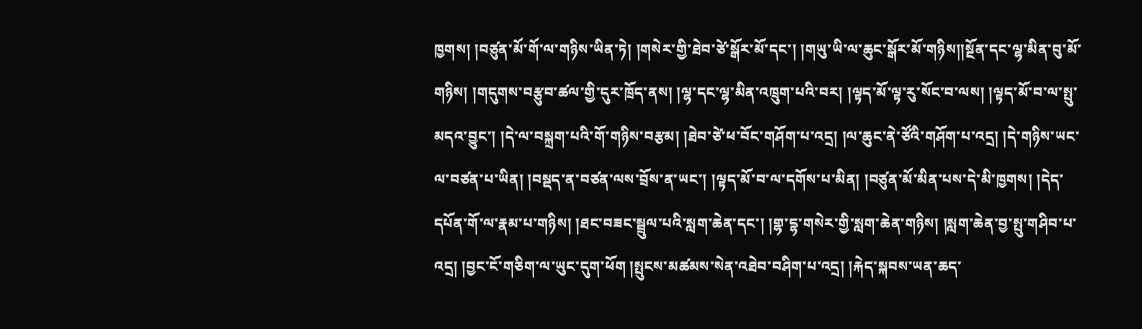ཁྱགས། །བཙུན་མོ་གོ་ལ་གཉིས་ཡིན་ཏེ། །གསེར་གྱི་ཐེབ་ཙེ་སྒོར་མོ་དང་། །གཡུ་ཡི་ལ་ཆུང་སྒོར་མོ་གཉིས།།སྔོན་དང་ལྷ་མིན་བུ་མོ་གཉིས། །གདུགས་བརྩུབ་ཚལ་གྱི་དུར་ཁྲོད་ནས། །ལྷ་དང་ལྷ་མིན་འཁྲུག་པའི་བར། །ལྟད་མོ་ལྟ་རུ་སོང་བ་ལས། །ལྟད་མོ་བ་ལ་སྤུ་མདའ་བྱུང་། །དེ་ལ་བསྐྲག་པའི་གོ་གཉིས་བརྩམ། །ཐེབ་ཙེ་ཕ་བོང་གཤོག་པ་འདྲ། །ལ་ཆུང་ནེ་ཙོའི་གཤོག་པ་འདྲ། །དེ་གཉིས་ཡང་ལ་བཙན་པ་ཡིན། །བསྡད་ན་བཙན་ལས་བྲོས་ན་ཡང་། །ལྟད་མོ་བ་ལ་དགོས་པ་མིན། །བཙུན་མོ་མིན་པས་དེ་མི་ཁྱགས། །དེད་དཔོན་གོ་ལ་རྣམ་པ་གཉིས། །ཐང་བཟང་སྦྲུལ་པའི་སླག་ཆེན་དང་། །གྷ་དྷ་གསེར་གྱི་སླག་ཆེན་གཉིས། །སླག་ཆེན་བྱ་སྤུ་གཤིབ་པ་འདྲ། །བྱང་ངོ་གཅིག་ལ་ཡུང་དུག་ཕོག །སྤུངས་མཚམས་སེན་འཐེབ་བཤིག་པ་འདྲ། །རྐེད་སྐབས་ཡན་ཆད་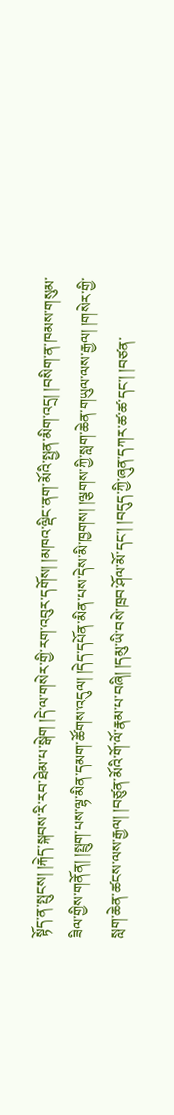སྟོད་ན་སྤུངས། །རྐེད་སྐབས་རི་རབ་ཐེམ་པ་སྒེག །དེ་ལ་གསེར་གྱི་རག་འབུར་དགོས། །མཁའ་ལྡིང་ནག་མོའི་སྤྱན་མིག་འདྲ། །བསིག་ན་ཁམས་གསུམ་ཟིལ་གྱིས་གནོན། །སྤྲུག་པས་ལྷ་མིན་དམག་ཚོགས་འདུལ། །དེད་དཔོན་མིན་པས་དེས་མི་ཁྱགས། །ལྕགས་ཀྱི་སླག་ཆེན་གཡུལ་ལས་རྒྱལ། །གསེར་གྱི་སླག་ཆེན་ཚངས་ལས་རྒྱལ། །བཙུན་མོའི་གོ་ལོ་རྣམ་པ་བཞི། །དམུ་ཡི་བསེ་ཁྲབ་ཤོལ་མོ་དང་། །བདུད་ཀྱི་ཞུན་དཀར་ཚ་ཚ་དང་། །བཙན་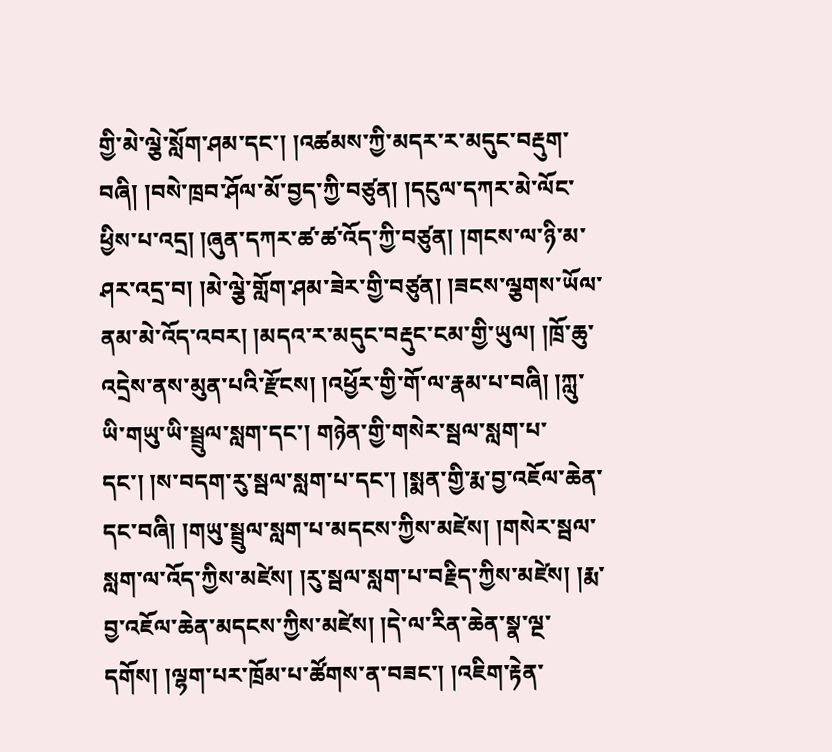གྱི་མེ་ལྕེ་སློག་ཤམ་དང་། །འཚམས་ཀྱི་མདར་ར་མདུང་བརྡུག་བཞི། །བསེ་ཁྲབ་ཤོལ་མོ་བྱད་ཀྱི་བཙུན། །དངུལ་དཀར་མེ་ལོང་ཕྱིས་པ་འདྲ། །ཞུན་དཀར་ཚ་ཚ་འོད་ཀྱི་བཙུན། །གངས་ལ་ཉི་མ་ཤར་འདྲ་བ། །མེ་ལྕེ་གློག་ཤམ་ཟེར་གྱི་བཙུན། །ཟངས་ལྕགས་ཡོལ་ནམ་མེ་འོད་འབར། །མདའ་ར་མདུང་བརྡུང་ངམ་གྱི་ཡུལ། །ཁྲོ་ཆུ་འདྲེས་ནས་མུན་པའི་རྫོངས། །འཕྱོར་གྱི་གོ་ལ་རྣམ་པ་བཞི། །ཀླུ་ཡི་གཡུ་ཡི་སྦྲུལ་སླག་དང་། གཉེན་གྱི་གསེར་སྦལ་སླག་པ་དང་། །ས་བདག་རུ་སྦལ་སླག་པ་དང་། །སྨན་གྱི་རྨ་བྱ་འཇོལ་ཆེན་དང་བཞི། །གཡུ་སྦྲུལ་སླག་པ་མདངས་ཀྱིས་མཛེས། །གསེར་སྦལ་སླག་ལ་འོད་ཀྱིས་མཛེས། །རུ་སྦལ་སླག་པ་བརྗིད་ཀྱིས་མཛེས། །རྨ་བྱ་འཇོལ་ཆེན་མདངས་ཀྱིས་མཛེས། །དེ་ལ་རིན་ཆེན་སྣ་ལྔ་དགོས། །ལྷག་པར་ཁྲོམ་པ་ཚོགས་ན་བཟང་། །འཇིག་རྟེན་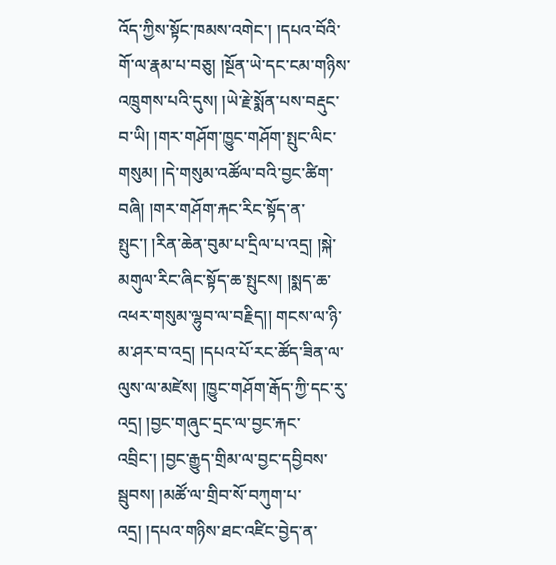འོད་ཀྱིས་སྟོང་ཁམས་འགེང་། །དཔའ་བོའི་གོ་ལ་རྣམ་པ་བཅུ། །སྔོན་ཡེ་དང་ངམ་གཉིས་འཁྲུགས་པའི་དུས། །ཡེ་རྗེ་སྨོན་པས་བརྡུང་བ་ཡི། །གར་གཤོག་ཁྱུང་གཤོག་སྤུང་ལིང་གསུམ། །དེ་གསུམ་འཚོལ་བའི་བྱང་ཚིག་བཞི། །གར་གཤོག་རྐང་རིང་སྟོད་ན་སྤུང་། །རིན་ཆེན་བུམ་པ་དྲིལ་པ་འདྲ། །སྐེ་མགུལ་རིང་ཞིང་སྟོད་ཆ་སྤུངས། །སྨད་ཆ་འཕར་གསུམ་ལྷུབ་ལ་བརྗིད།། གངས་ལ་ཉི་མ་ཤར་བ་འདྲ། །དཔའ་པོ་རང་ཚོད་ཟིན་ལ་ལུས་ལ་མཛེས། །ཁྱུང་གཤོག་རྒོད་ཀྱི་དང་རུ་འདྲ། །བྱང་གཞུང་དྲང་ལ་བྱང་རྐང་འབྲིང་། །བྱང་རྒྱུད་གྲིམ་ལ་བྱང་དབྱིབས་སྦུབས། །མཚོ་ལ་གྲིབ་སོ་བཀུག་པ་འདྲ། །དཔའ་གཉིས་ཐང་འཛིང་བྱེད་ན་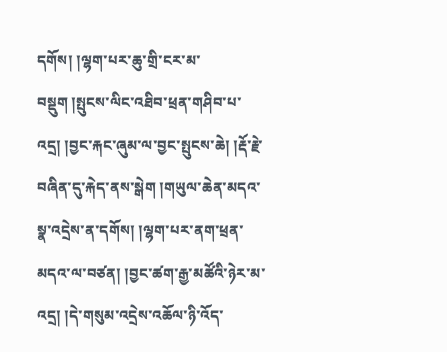དགོས། །ལྷག་པར་ཆུ་གྲི་ངར་མ་བསྡུག །སྤུངས་ལིང་འཐིབ་ཕྲན་གཤིབ་པ་འདྲ། །བྱང་རྐང་ཞུམ་ལ་བྱང་སྤུངས་ཆེ། །རྡོ་རྗེ་བཞིན་དུ་རྐེད་ནས་སྒེག །གཡུལ་ཆེན་མདའ་སྣ་འདྲེས་ན་དགོས། །ལྷག་པར་ནག་ཕྲན་མདའ་ལ་བཙན། །བྱང་ཚག་རྒྱ་མཚོའི་ཉེར་མ་འདྲ། །དེ་གསུམ་འདྲེས་འཆོལ་ཉི་འོད་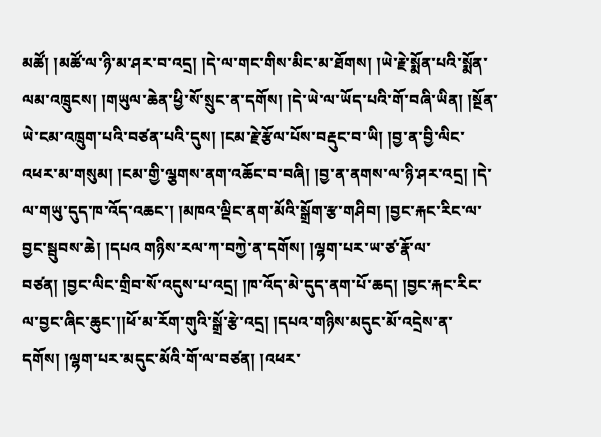མཚོ། །མཚོ་ལ་ཉི་མ་ཤར་བ་འདྲ། །དེ་ལ་གང་གིས་མིང་མ་ཐོགས། །ཡེ་རྗེ་སྨོན་པའི་སྨོན་ལམ་འཁྲུངས། །གཡུལ་ཆེན་ཕྱི་སོ་སྲུང་ན་དགོས། །དེ་ཡེ་ལ་ཡོད་པའི་གོ་བཞི་ཡིན། །སྔོན་ཡེ་ངམ་འཁྲུག་པའི་བཙན་པའི་དུས། །ངམ་རྗེ་རྩོལ་པོས་བརྡུང་བ་ཡི། །བྱ་ན་བྱི་ལིང་འཕར་མ་གསུམ། །ངམ་གྱི་ལྕགས་ནག་འཆོང་བ་བཞི། །བྱ་ན་ནགས་ལ་ཉི་ཤར་འདྲ། །དེ་ལ་གཡུ་དུད་ཁ་འོད་འཆང་། །མཁའ་ལྡིང་ནག་མོའི་སྒྲོག་རྩ་གཤིབ། །བྱང་རྐང་རིང་ལ་བྱང་སྦུབས་ཆེ། །དཔའ གཉིས་རལ་ཀ་བཀྱེ་ན་དགོས། །ལྷག་པར་ཡ་ཙ་རྣོ་ལ་བཙན། །བྱང་ལིང་གྲིབ་སོ་འདུས་པ་འདྲ། །ཁ་འོད་མེ་དུད་ནག་པོ་ཆད། །བྱང་རྐང་རིང་ལ་བྱང་ཞིང་ཆུང་།།ཕོ་མ་རོག་གུའི་སྒྲོ་རྩེ་འདྲ། །དཔའ་གཉིས་མདུང་མོ་འདྲེས་ན་དགོས། །ལྷག་པར་མདུང་མོའི་གོ་ལ་བཙན། །འཕར་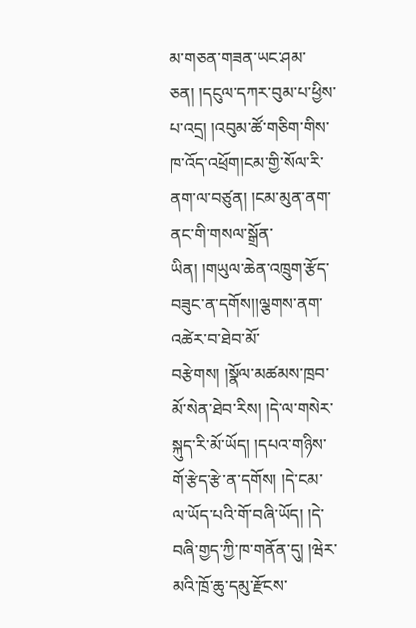མ་གཅན་གཟན་ཡང་ཤམ་ཅན། །དངུལ་དཀར་བུམ་པ་ཕྱིས་པ་འདྲ། །འབུམ་ཚོ་གཅིག་གིས་ཁ་འོད་འཕྲོག།ངམ་གྱི་སོལ་རི་ནག་ལ་བཙུན། །ངམ་མུན་ནག་ནང་གི་གསལ་སྒྲོན་ཡིན། །གཡུལ་ཆེན་འཁྲུག་རྩོད་བཟུང་ན་དགོས།།ལྕགས་ནག་འཚེར་བ་ཐེབ་མོ་བརྩེགས། །སྣོལ་མཚམས་ཁྲབ་མོ་སེན་ཐེབ་རིས། །དེ་ལ་གསེར་སྐུད་རི་མོ་ཡོད། །དཔའ་གཉིས་གོ་རྩེད་རྩེ་ན་དགོས། །དེ་ངམ་ལ་ཡོད་པའི་གོ་བཞི་ཡོད། །དེ་བཞི་གྱད་ཀྱི་ཁ་གནོན་དུ། །ཝེར་མའི་ཁྲོ་ཆུ་དམུ་རྫོངས་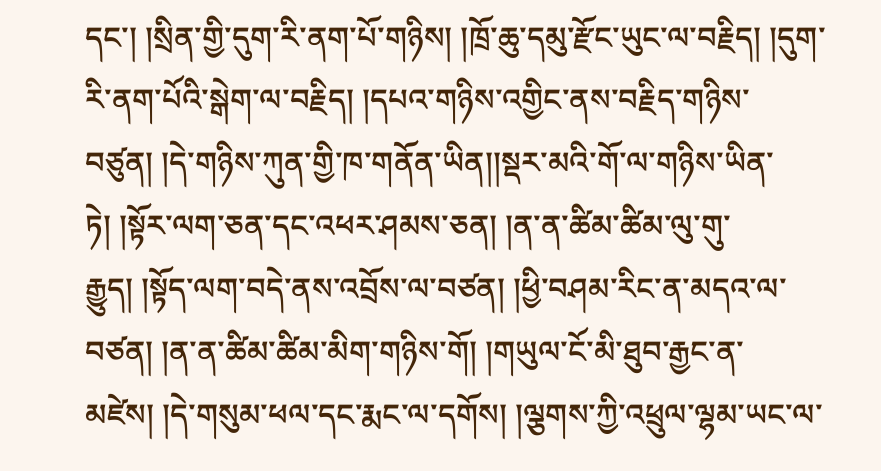དང་། །སྲིན་གྱི་དུག་རི་ནག་པོ་གཉིས། །ཁྲོ་ཆུ་དམུ་རྫོང་ཡུང་ལ་བརྗིད། །དུག་རི་ནག་པོའི་སྒེག་ལ་བརྗིད། །དཔའ་གཉིས་འགྱིང་ནས་བརྗིད་གཉིས་བཙུན། །དེ་གཉིས་ཀུན་གྱི་ཁ་གནོན་ཡིན།།སྡར་མའི་གོ་ལ་གཉིས་ཡིན་ཏེ། །སྟོར་ལག་ཅན་དང་འཕར་ཤམས་ཅན། །ན་ན་ཚིམ་ཚིམ་ལུ་གུ་རྒྱུད། །སྟོད་ལག་བདེ་ནས་འབྲོས་ལ་བཙན། །ཕྱི་བཤམ་རིང་ན་མདའ་ལ་བཙན། །ན་ན་ཚིམ་ཚིམ་མིག་གཉིས་གོ། །གཡུལ་ངོ་མི་ཐུབ་རྒྱང་ན་མཛེས། །དེ་གསུམ་ཕལ་དང་རྨང་ལ་དགོས། །ལྕགས་ཀྱི་འཕྲུལ་ལྷམ་ཡང་ལ་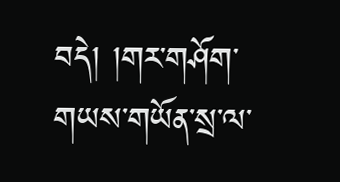བདེ། །གར་གཤོག་གཡས་གཡོན་སྲ་ལ་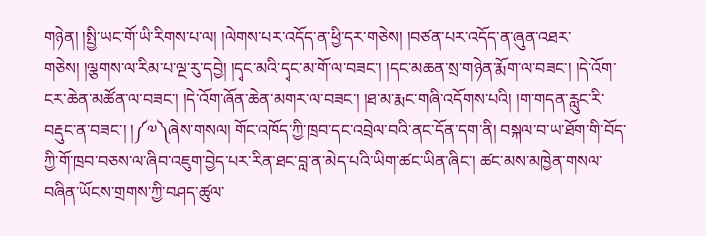གཉེན། །སྤྱི་ཡང་གོ་ཡི་རིགས་པ་ལ། །ལེགས་པར་འདོད་ན་ཕྱི་དར་གཅེས། །བཙན་པར་འདོད་ན་ཞུན་འཐར་གཅེས། །ལྕགས་ལ་རིམ་པ་ལྔ་རུ་དབྱེ། །དྭང་མའི་དྭང་མ་གོ་ལ་བཟང་། །དང་མཆན་སྲ་གཉེན་རྨོག་ལ་བཟང་། །དེ་འོག་ངར་ཆེན་མཚོན་ལ་བཟང་། །དེ་འོག་ཞོན་ཆེན་མགར་ལ་བཟང་། །ཐ་མ་རྨང་གཞི་འདོགས་པའི། །ག་གདན་རླུང་རི་བརྡུང་ན་བཟང་། །༼༧༽ཞེས་གསལ། གོང་འཁོད་ཀྱི་ཁྲབ་དང་འབྲེལ་བའི་ནང་དོན་དག་ནི། བསྐལ་བ་ཡ་ཐོག་གི་བོད་ཀྱི་གོ་ཁྲབ་བཅས་ལ་ཞིབ་འཇུག་བྱེད་པར་རིན་ཐང་བླ་ན་མེད་པའི་ཡིག་ཚང་ཡིན་ཞིང་། ཚང་མས་མཁྱེན་གསལ་བཞིན་ཡོངས་གྲགས་ཀྱི་བཤད་ཚུལ་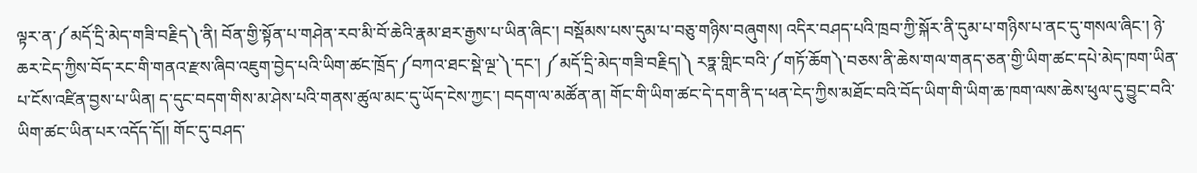ལྟར་ན་༼མདོ་དྲི་མེད་གཟི་བརྗིད༽་ནི། བོན་གྱི་སྟོན་པ་གཤེན་རབ་མི་བོ་ཆེའི་རྣམ་ཐར་རྒྱས་པ་ཡིན་ཞིང་། བསྡོམས་པས་དུམ་པ་བཅུ་གཉིས་བཞུགས། འདིར་བཤད་པའི་ཁྲབ་ཀྱི་སྐོར་ནི་དུམ་པ་གཉིས་པ་ནང་དུ་གསལ་ཞིང་། ཉེ་ཆར་ངེད་ཀྱིས་བོད་རང་གི་གནའ་རྫས་ཞིབ་འཇུག་བྱེད་པའི་ཡིག་ཚང་ཁྲོད་༼བཀའ་ཐང་སྡེ་ལྔ་༽་དང་། ༼མདོ་དྲི་མེད་གཟི་བརྗིད།༽ རཏྣ་གླིང་བའི་༼གཏོ་ཆོག༽་བཅས་ནི་ཆེས་གལ་གནད་ཅན་གྱི་ཡིག་ཚང་དཔེ་མེད་ཁག་ཡིན་པ་ངོས་འཛིན་བྱས་པ་ཡིན། ད་དུང་བདག་གིས་མ་ཤེས་པའི་གནས་ཚུལ་མང་དུ་ཡོད་ངེས་ཀྱང་། བདག་ལ་མཚོན་ན། གོང་གི་ཡིག་ཚང་དེ་དག་ནི་ད་ཕན་ངེད་ཀྱིས་མཐོང་བའི་བོད་ཡིག་གི་ཡིག་ཆ་ཁག་ལས་ཆེས་ཕུལ་དུ་བྱུང་བའི་ཡིག་ཚང་ཡིན་པར་འདོད་དོ།། གོང་དུ་བཤད་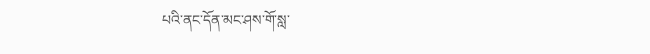པའི་ནང་དོན་མང་ཤས་གོ་སླ་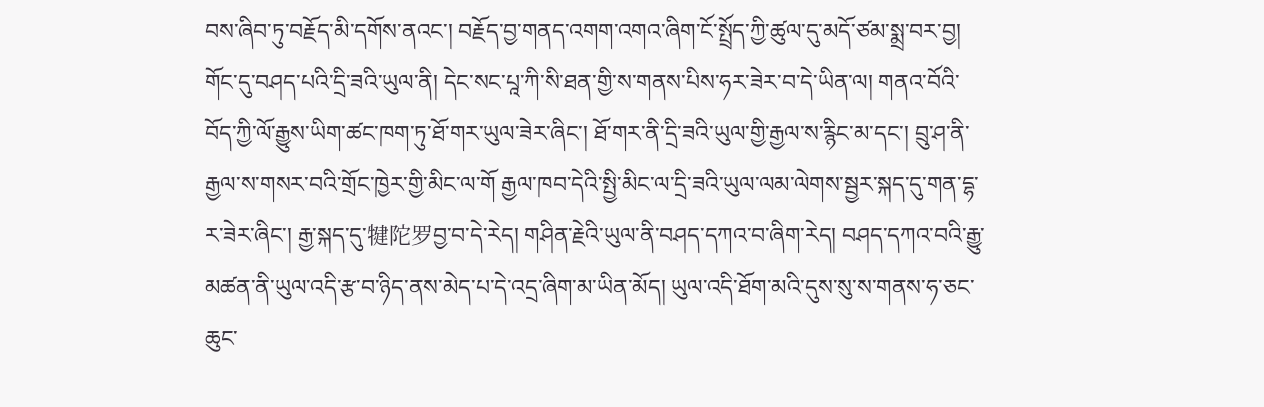བས་ཞིབ་ཏུ་བརྗོད་མི་དགོས་ནའང་། བརྗོད་བྱ་གནད་འགག་འགའ་ཞིག་ངོ་སྤྲོད་ཀྱི་ཚུལ་དུ་མདོ་ཙམ་སྨྲ་བར་བྱ། གོང་དུ་བཤད་པའི་དྲི་ཟའི་ཡུལ་ནི། དེང་སང་པཱ་ཀི་སི་ཐན་གྱི་ས་གནས་པིས་ཧར་ཟེར་བ་དེ་ཡིན་ལ། གནའ་བོའི་བོད་ཀྱི་ལོ་རྒྱུས་ཡིག་ཚང་ཁག་ཏུ་ཐོ་གར་ཡུལ་ཟེར་ཞིང་། ཐོ་གར་ནི་དྲི་ཟའི་ཡུལ་གྱི་རྒྱལ་ས་རྙིང་མ་དང་། བྲུ་ཤ་ནི་རྒྱལ་ས་གསར་བའི་གྲོང་ཁྱེར་གྱི་མིང་ལ་གོ རྒྱལ་ཁབ་དེའི་སྤྱི་མིང་ལ་དྲི་ཟའི་ཡུལ་ལམ་ལེགས་སྦྱར་སྐད་དུ་གན་དྷ་ར་ཟེར་ཞིང་། རྒྱ་སྐད་དུ་犍陀罗བྱ་བ་དེ་རེད། གཤིན་རྗེའི་ཡུལ་ནི་བཤད་དཀའ་བ་ཞིག་རེད། བཤད་དཀའ་བའི་རྒྱུ་མཚན་ནི་ཡུལ་འདི་རྩ་བ་ཉིད་ནས་མེད་པ་དེ་འདྲ་ཞིག་མ་ཡིན་མོད། ཡུལ་འདི་ཐོག་མའི་དུས་སུ་ས་གནས་ཧ་ཅང་ཆུང་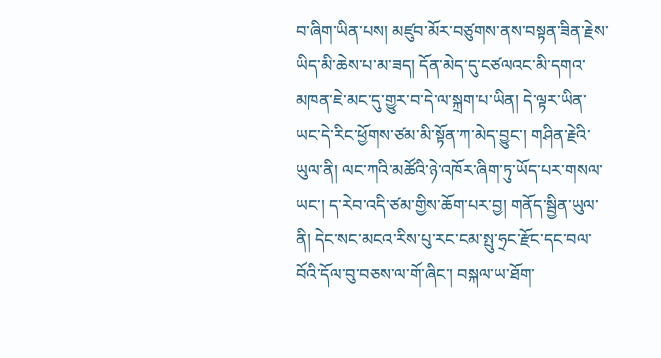བ་ཞིག་ཡིན་པས། མཛུབ་མོར་བཙུགས་ནས་བསྟན་ཟིན་རྗེས་ཡིད་མི་ཆེས་པ་མ་ཟད། དོན་མེད་དུ་ངཙལའང་མི་དགའ་མཁན་ཇེ་མང་དུ་གྱུར་བ་དེ་ལ་སྐྲག་པ་ཡིན། དེ་ལྟར་ཡིན་ཡང་དེ་རིང་ཕྱོགས་ཙམ་མི་སྟོན་ཀ་མེད་བྱུང་། གཤིན་རྗེའི་ཡུལ་ནི། ལང་ཀའི་མཚོའི་ཉེ་འཁོར་ཞིག་ཏུ་ཡོད་པར་གསལ་ཡང་། ད་རེབ་འདི་ཙམ་གྱིས་ཆོག་པར་བྱ། གནོད་སྦྱིན་ཡུལ་ནི། དེང་སང་མངའ་རིས་པུ་རང་ངམ་སྤུ་ཧྲང་རྫོང་དང་བལ་བོའི་དོལ་བུ་བཅས་ལ་གོ་ཞིང་། བསྐལ་ཡ་ཐོག་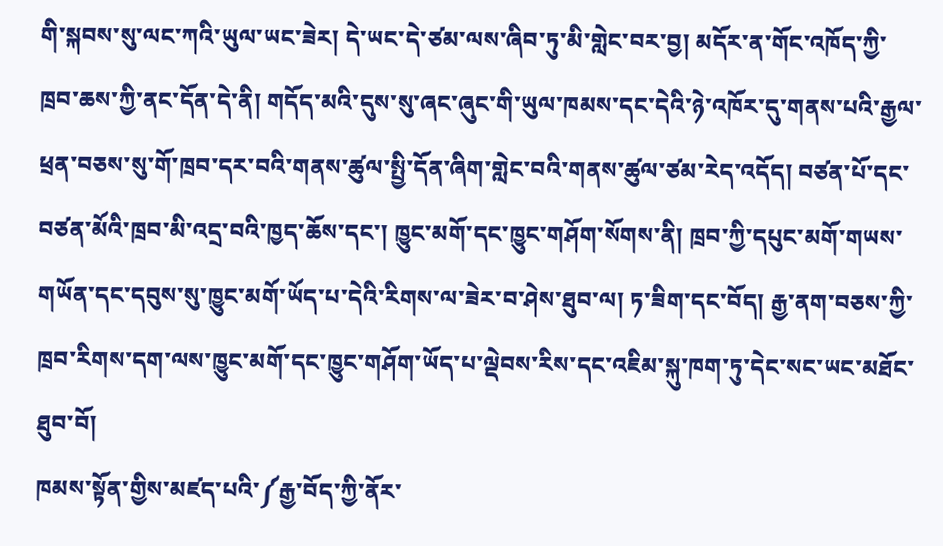གི་སྐབས་སུ་ལང་ཀའི་ཡུལ་ཡང་ཟེར། དེ་ཡང་དེ་ཙམ་ལས་ཞིབ་ཏུ་མི་གླེང་བར་བྱ། མདོར་ན་གོང་འཁོད་ཀྱི་ཁྲབ་ཆས་ཀྱི་ནང་དོན་དེ་ནི། གདོད་མའི་དུས་སུ་ཞང་ཞུང་གི་ཡུལ་ཁམས་དང་དེའི་ཉེ་འཁོར་དུ་གནས་པའི་རྒྱལ་ཕྲན་བཅས་སུ་གོ་ཁྲབ་དར་བའི་གནས་ཚུལ་སྤྱི་དོན་ཞིག་གླེང་བའི་གནས་ཚུལ་ཙམ་རེད་འདོད། བཙན་པོ་དང་བཙན་མོའི་ཁྲབ་མི་འདྲ་བའི་ཁྱད་ཆོས་དང་། ཁྱུང་མགོ་དང་ཁྱུང་གཤོག་སོགས་ནི། ཁྲབ་ཀྱི་དཔུང་མགོ་གཡས་གཡོན་དང་དབུས་སུ་ཁྱུང་མགོ་ཡོད་པ་དེའི་རིགས་ལ་ཟེར་བ་ཤེས་ཐུབ་ལ། ཏ་ཟིག་དང་བོད། རྒྱ་ནག་བཅས་ཀྱི་ཁྲབ་རིགས་དག་ལས་ཁྱུང་མགོ་དང་ཁྱུང་གཤོག་ཡོད་པ་ལྡེབས་རིས་དང་འཇིམ་སྐུ་ཁག་ཏུ་དེང་སང་ཡང་མཐོང་ཐུབ་བོ།
ཁམས་སྟོན་གྱིས་མཛད་པའི་༼རྒྱ་བོད་ཀྱི་ནོར་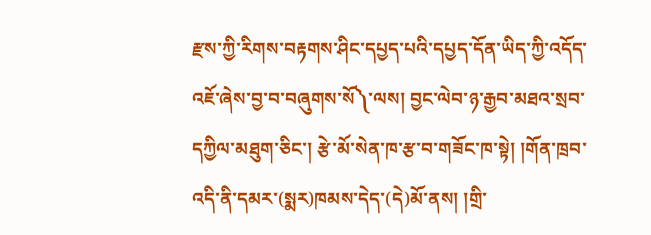རྫས་ཀྱི་རིགས་བརྟགས་ཤིང་དཔྱད་པའི་དཔྱད་དོན་ཡིད་ཀྱི་འདོད་འཇོ་ཞེས་བྱ་བ་བཞུགས་སོ༽་ལས། བྱང་ལེབ་ཉ་རྒྱབ་མཐའ་སྲབ་དཀྱིལ་མཐུག་ཅིང་། རྩེ་མོ་སེན་ཁ་རྩ་བ་གཟོང་ཁ་སྟེ། །གོན་ཁྲབ་འདི་ནི་དམར་(སྨར)ཁམས་དེད་(དེ)མོ་ནས། །གྲི་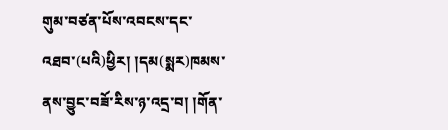གུམ་བཙན་པོས་འབངས་དང་འཐབ་(པའི)ཕྱིར། །དམ(སྨར)ཁམས་ནས་བྱུང་བཟོ་རིས་ཉ་འདྲ་བ། །གོན་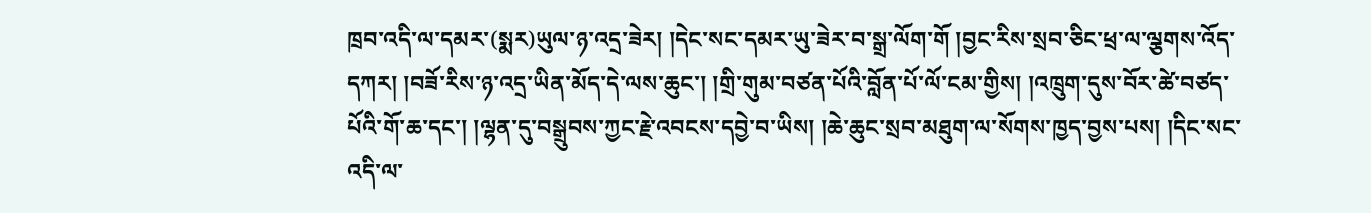ཁྲབ་འདི་ལ་དམར་(སྨར)ཡུལ་ཉ་འདྲ་ཟེར། །དེང་སང་དམར་ཡུ་ཟེར་བ་སྒྲ་ལོག་གོ །བྱང་རིས་སྲབ་ཅིང་ཕྲ་ལ་ལྕགས་འོད་དཀར། །བཟོ་རིས་ཉ་འདྲ་ཡིན་མོད་དེ་ལས་ཆུང་། །གྲི་གུམ་བཙན་པོའི་བློན་པོ་ལོ་ངམ་གྱིས། །འཁྲུག་དུས་བོར་ཚེ་བཙད་པོའི་གོ་ཆ་དང་། །ལྷན་དུ་བསྒྲུབས་ཀྱང་རྗེ་འབངས་དབྱེ་བ་ཡིས། །ཆེ་ཆུང་སྲབ་མཐུག་ལ་སོགས་ཁྱད་བྱས་པས། །དིང་སང་འདི་ལ་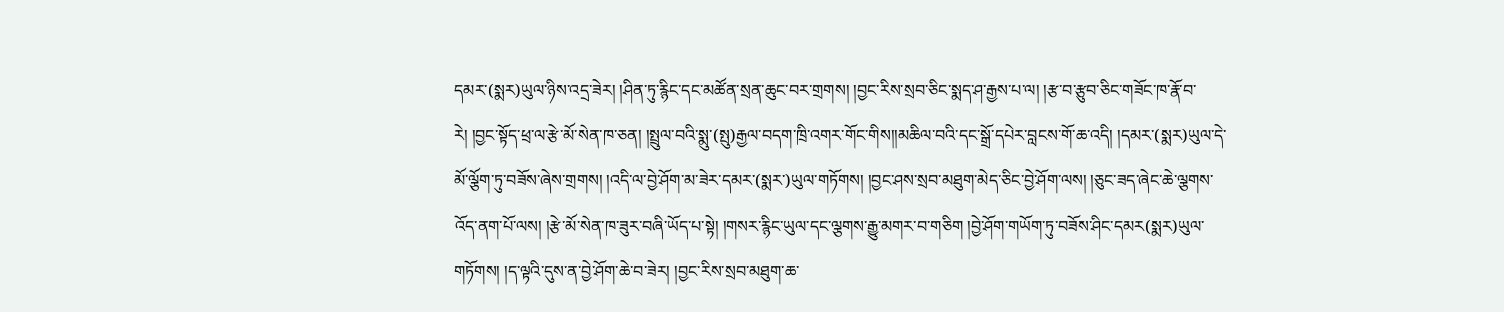དམར་(སྨར)ཡུལ་ཉིས་འདྲ་ཟེར། །ཤིན་ཏུ་རྙིང་དང་མཚོན་སྲན་ཆུང་བར་གྲགས། །བྱང་རིས་སྲབ་ཅིང་སྨད་ཤ་རྒྱས་པ་ལ། །རྩ་བ་རྩུབ་ཅིང་གཟོང་ཁ་རྣོ་བ་རེ། །བྱང་སྟོད་ཕྲ་ལ་རྩེ་མོ་སེན་ཁ་ཅན། །སྤྲུལ་བའི་སྨུ་(སྤུ)རྒྱལ་བདག་ཁྲི་འགར་གོང་གིས།།མཆིལ་བའི་དང་སྒྲོ་དཔེར་བླངས་གོ་ཆ་འདི། །དམར་(སྨར)ཡུལ་དེ་མོ་ལྕོག་ཏུ་བཟོས་ཞེས་གྲགས། །འདི་ལ་བྱེ་ཤོག་མ་ཟེར་དམར་(སྨར་)ཡུལ་གཏོགས། །བྱང་ཤས་སྲབ་མཐུག་མེད་ཅིང་བྱེ་ཤོག་ལས། །ཅུང་ཟད་ཞེང་ཆེ་ལྕགས་འོད་ནག་པོ་ལས། །རྩེ་མོ་སེན་ཁ་ཟུར་བཞི་ཡོད་པ་སྟེ། །གསར་རྙིང་ཡུལ་དང་ལྕགས་རྒྱུ་མགར་བ་གཅིག །བྱེ་ཤོག་གཡོག་ཏུ་བཟོས་ཤིང་དམར(སྨར)ཡུལ་གཏོགས། །ད་ལྟའི་དུས་ན་བྱེ་ཤོག་ཆེ་བ་ཟེར། །བྱང་རིས་སྲབ་མཐུག་ཆ་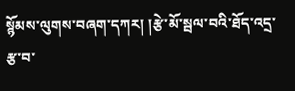སྙོམས་ལུགས་བཞག་དཀར། །རྩེ་མོ་སྦལ་བའི་ཐོད་འདྲ་རྩ་བ་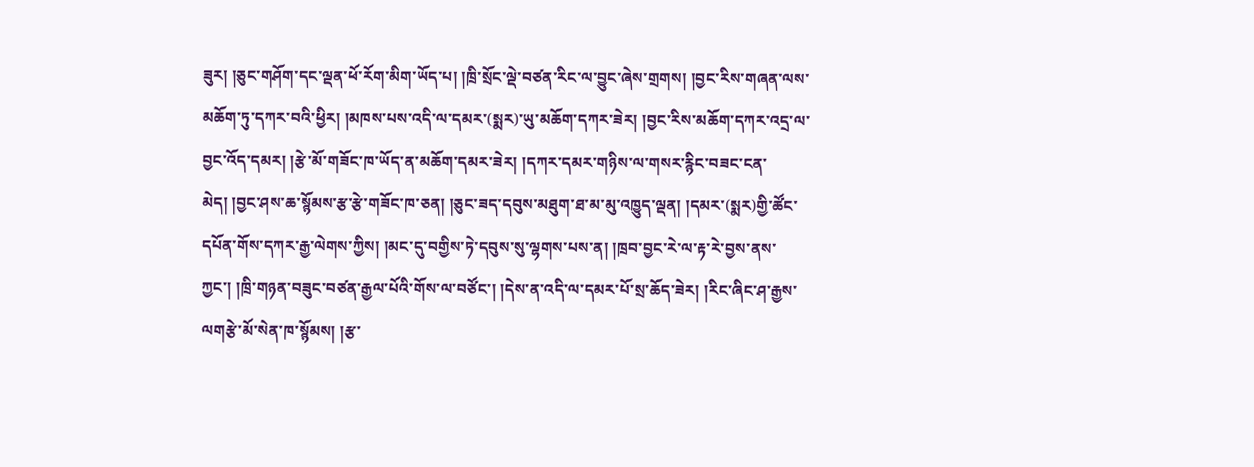ཟུར། །ཅུང་གཤོག་དང་ལྡན་ཕོ་རོག་མིག་ཡོད་པ། །ཁྲི་སྲོང་ལྡེ་བཙན་རིང་ལ་བྱུང་ཞེས་གྲགས། །བྱང་རིས་གཞན་ལས་མཆོག་ཏུ་དཀར་བའི་ཕྱིར། །མཁས་པས་འདི་ལ་དམར་(སྨར)་ཡུ་མཆོག་དཀར་ཟེར། །བྱང་རིས་མཆོག་དཀར་འདྲ་ལ་བྱང་འོད་དམར། །རྩེ་མོ་གཟོང་ཁ་ཡོད་ན་མཆོག་དམར་ཟེར། །དཀར་དམར་གཉིས་ལ་གསར་རྙིང་བཟང་ངན་མེད། །བྱང་ཤས་ཆ་སྙོམས་རྩ་རྩེ་གཟོང་ཁ་ཅན། །ཅུང་ཟད་དབུས་མཐུག་ཐ་མ་མུ་འཁྱུད་ལྡན། །དམར་(སྨར)གྱི་ཚོང་དཔོན་གོས་དཀར་རྒྱ་ལེགས་ཀྱིས། །མང་དུ་བགྱིས་ཏེ་དབུས་སུ་ལྷགས་པས་ན། །ཁྲབ་བྱང་རེ་ལ་རྟ་རེ་བྱས་ནས་ཀྱང་། །ཁྲི་གཉན་བཟུང་བཙན་རྒྱལ་པོའི་གོས་ལ་བཙོང་། །དེས་ན་འདི་ལ་དམར་པོ་སྲ་ཆོད་ཟེར། །རིང་ཞིང་ཤ་རྒྱས་ལགརྩེ་མོ་སེན་ཁ་སྙོམས། །རྩ་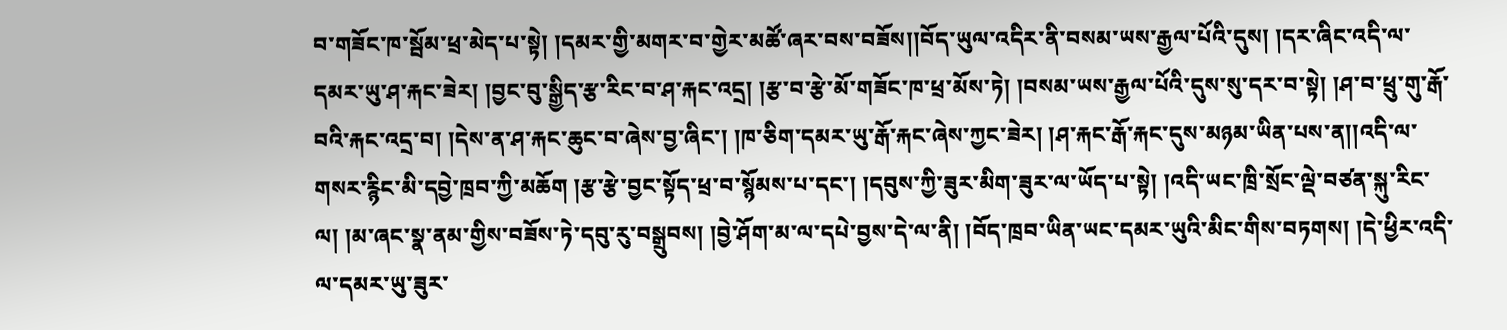བ་གཟོང་ཁ་སྦོམ་ཕྲ་མེད་པ་སྟེ། །དམར་གྱི་མགར་བ་གྱེར་མཚོ་ཞར་བས་བཟོས།།བོད་ཡུལ་འདིར་ནི་བསམ་ཡས་རྒྱལ་པོའི་དུས། །དར་ཞིང་འདི་ལ་དམར་ཡུ་ཤ་རྐང་ཟེར། །བྱང་བུ་སྒྱིད་རྩ་རིང་བ་ཤ་རྐང་འདྲ། །རྩ་བ་རྩེ་མོ་གཟོང་ཁ་ཕྲ་མོས་ཏེ། །བསམ་ཡས་རྒྱལ་པོའི་དུས་སུ་དར་བ་སྟེ། །ཤ་བ་ཕྲུ་གུ་རྒོ་བའི་རྐང་འདྲ་བ། །དེས་ན་ཤ་རྐང་ཆུང་བ་ཞེས་བྱ་ཞིང་། །ཁ་ཅིག་དམར་ཡུ་རྒོ་རྐང་ཞེས་ཀྱང་ཟེར། །ཤ་རྐང་རྒོ་རྐང་དུས་མཉམ་ཡིན་པས་ན།།འདི་ལ་གསར་རྙིང་མི་དབྱེ་ཁྲབ་ཀྱི་མཆོག །རྩ་རྩེ་བྱང་སྟོད་ཕྲ་བ་སྙོམས་པ་དང་། །དབུས་ཀྱི་ཟུར་མིག་ཟུར་ལ་ཡོད་པ་སྟེ། །འདི་ཡང་ཁྲི་སྲོང་ལྡེ་བཙན་སྐུ་རིང་ལ། །མ་ཞང་སྣ་ནམ་གྱིས་བཟོས་ཏེ་དབུ་རུ་བསྒྲུབས། །བྱེ་ཤོག་མ་ལ་དཔེ་བྱས་དེ་ལ་ནི། །བོད་ཁྲབ་ཡིན་ཡང་དམར་ཡུའི་མིང་གིས་བཏགས། །དེ་ཕྱིར་འདི་ལ་དམར་ཡུ་ཟུར་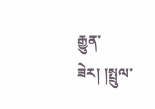རྒྱུན་ཟེར། །སྤྲུལ་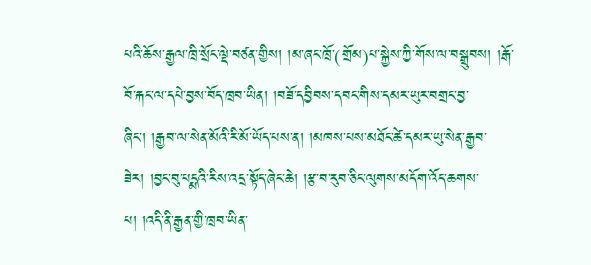པའི་ཆོས་རྒྱལ་ཁྲི་སྲོང་ལྡེ་བཙན་གྱིས། །མ་ཞང་ཁྲོ་(གྲོམ)པ་སྐྱེས་ཀྱི་གོས་ལ་བསྒྲུབས། །རྒོ་བོ་རྐང་ལ་དཔེ་བྱས་བོད་ཁྲབ་ཡིན། །བཟོ་དབྱིབས་དབང་གིས་དམར་ཡུར་བགྲང་བྱ་ཞིང་། །རྒྱབ་ལ་སེན་མོའི་རི་མོ་ཡོད་པས་ན། །མཁས་པས་མཐོང་ཚེ་དམར་ཡུ་སེན་རྒྱབ་ཟེར། །བྱང་བུ་པདྨའི་རིས་འདྲ་སྟོད་ཞེང་ཆེ། །རྩ་བ་རུབ་ཅིང་ལུགས་མདོག་འོད་ཆགས་པ། །འདི་ནི་རྒྱན་གྱི་ཁྲབ་ཡིན་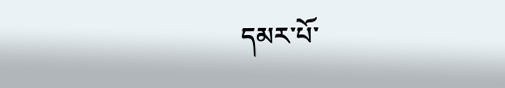དམར་པོ་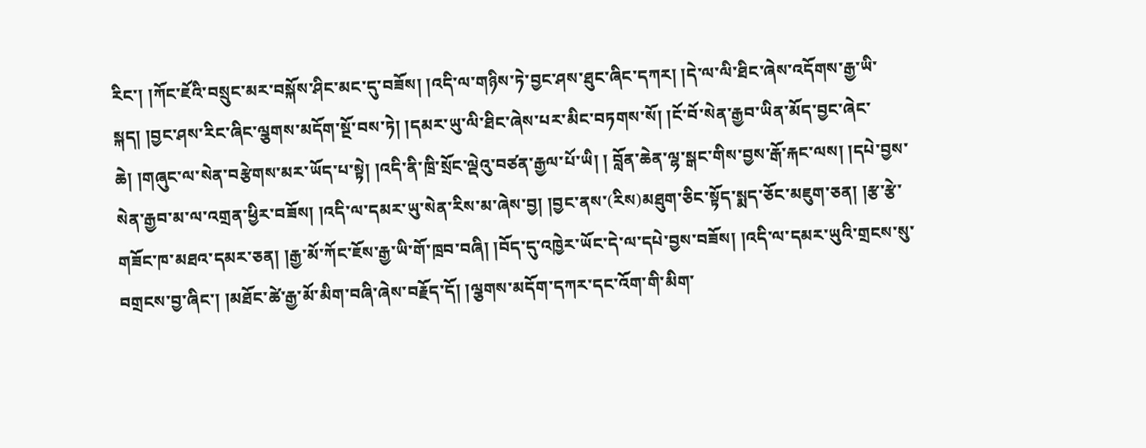རིང་། །ཀོང་ཇོའི་བསྲུང་མར་བསྐོས་ཤིང་མང་དུ་བཟོས། །འདི་ལ་གཉིས་ཏེ་བྱང་ཤས་ཐུང་ཞིང་དཀར། །དེ་ལ་ལི་ཐིང་ཞེས་འདོགས་རྒྱ་ཡི་སྐད། །བྱང་ཤས་རིང་ཞིང་ལྕགས་མདོག་སྔོ་བས་ཏེ། །དམར་ཡུ་ལི་ཐིང་ཞེས་པར་མིང་བཏགས་སོ། །ངོ་བོ་སེན་རྒྱབ་ཡིན་མོད་བྱང་ཞེང་ཆེ། །གཞུང་ལ་སེན་བརྩེགས་མར་ཡོད་པ་སྟེ། །འདི་ནི་ཁྲི་སྲོང་ལྡེའུ་བཙན་རྒྱལ་པོ་ཡི། ། བློན་ཆེན་ལྷ་སྒང་གིས་བྱས་རྒོ་རྐང་ལས། །དཔེ་བྱས་སེན་རྒྱབ་མ་ལ་འགྲན་ཕྱིར་བཟོས། །འདི་ལ་དམར་ཡུ་སེན་རིས་མ་ཞེས་བྱ། །བྱང་ནས་(རིས)མཐུག་ཅིང་སྟོད་སྨད་ཅོང་མཇུག་ཅན། །རྩ་རྩེ་གཟོང་ཁ་མཐའ་དམར་ཅན། །རྒྱ་མོ་ཀོང་ཇོས་རྒྱ་ཡི་གོ་ཁྲབ་བཞི། །བོད་དུ་འཁྱེར་ཡོང་དེ་ལ་དཔེ་བྱས་བཟོས། །འདི་ལ་དམར་ཡུའི་གྲངས་སུ་བགྲངས་བྱ་ཞིང་། །མཐོང་ཚེ་རྒྱ་མོ་མིག་བཞི་ཞེས་བརྗོད་དོ། །ལྕགས་མདོག་དཀར་དང་འོག་གི་མིག་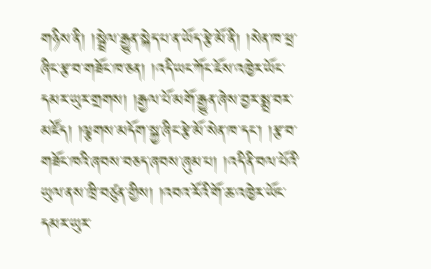གཉིས་ནི། །སྦྲེལ་རྒྱུན་སྐེད་པ་ན་ཡོད་རྩེ་མོ་ནི། །སེན་ཁ་ཕྲ་ཞིང་རྩ་བ་གཟོང་ཁ་ཅན། །འདི་ཡང་ཀོང་ཇོས་འཁྱེར་ཡོང་དམར་ཡུར་གྲགས། །རྒྱལ་པོ་མགོ་རྒྱུན་ཞེས་བྱར་སྨྲ་བར་མཛོད། །ལྕགས་མདོག་སྐྱ་ཞིང་རྩེ་མོ་སེན་ཁ་དང་། །རྩ་བ་གཟོང་ཁའི་ཞབས་བཅད་ཞབས་ཞུམ་པ། །འདི་ནི་བལ་པོའི་ཡུལ་ནས་ཁྲི་བཙུན་གྱིས། །འབའ་རོའི་གོ་ཆ་འཁྱེར་ཡོང་དམར་ཡུར་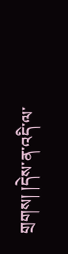གྲགས། །དེས་ན་འདི་ལ་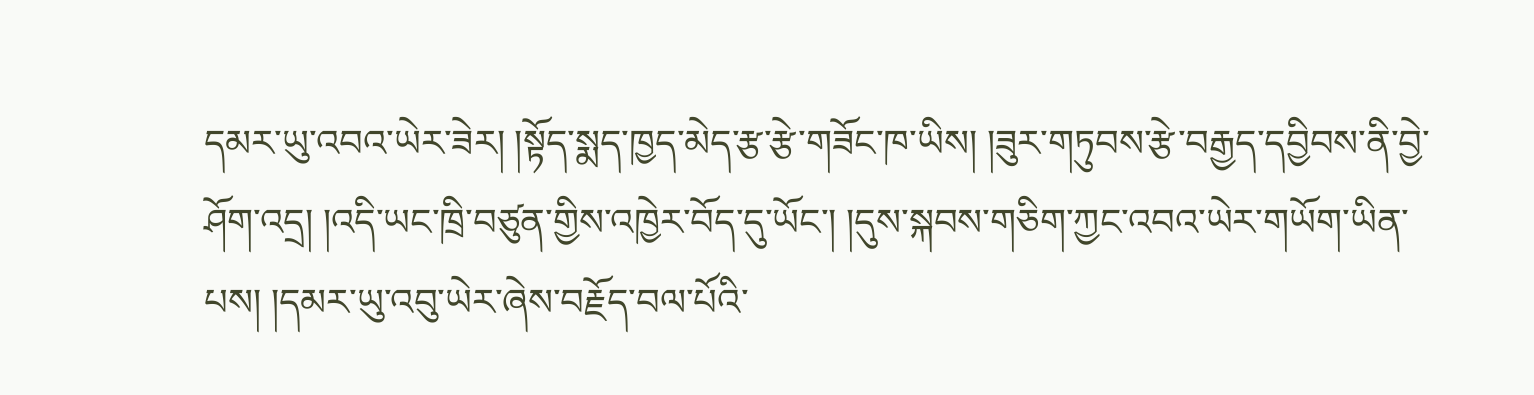དམར་ཡུ་འབའ་ཡེར་ཟེར། །སྟོད་སྨད་ཁྱད་མེད་རྩ་རྩེ་གཟོང་ཁ་ཡིས། །ཟུར་གཏུབས་རྩེ་བརྒྱད་དབྱིབས་ནི་བྱེ་ཤོག་འདྲ། །འདི་ཡང་ཁྲི་བཙུན་གྱིས་འཁྱེར་བོད་དུ་ཡོང་། །དུས་སྐབས་གཅིག་ཀྱང་འབའ་ཡེར་གཡོག་ཡིན་པས། །དམར་ཡུ་འབུ་ཡེར་ཞེས་བརྗོད་བལ་པོའི་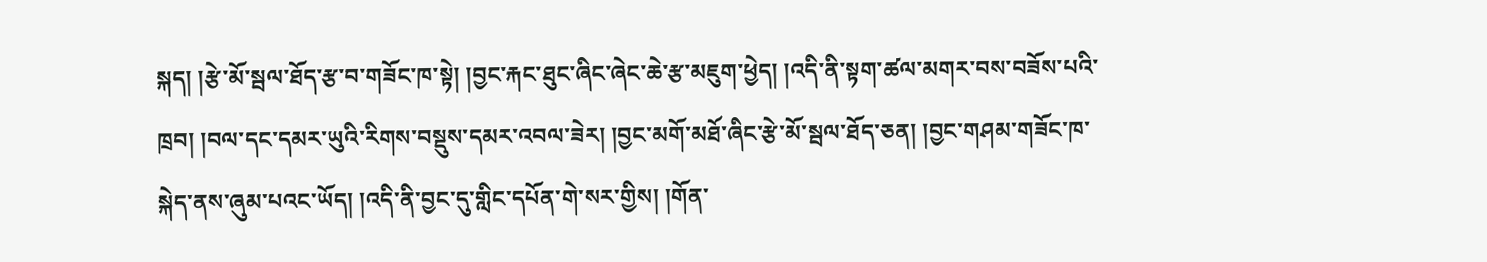སྐད། །རྩེ་མོ་སྦལ་ཐོད་རྩ་བ་གཟོང་ཁ་སྟེ། །བྱང་རྐང་ཐུང་ཞིང་ཞེང་ཆེ་རྩ་མཇུག་ཕྱེད། །འདི་ནི་སྟག་ཚལ་མགར་བས་བཟོས་པའི་ཁྲབ། །བལ་དང་དམར་ཡུའི་རིགས་བསྡུས་དམར་འབལ་ཟེར། །བྱང་མགོ་མཐོ་ཞིང་རྩེ་མོ་སྦལ་ཐོད་ཅན། །བྱང་གཤམ་གཟོང་ཁ་སྐེད་ནས་ཞུམ་པའང་ཡོད། །འདི་ནི་བྱང་དུ་གླིང་དཔོན་གེ་སར་གྱིས། །གོན་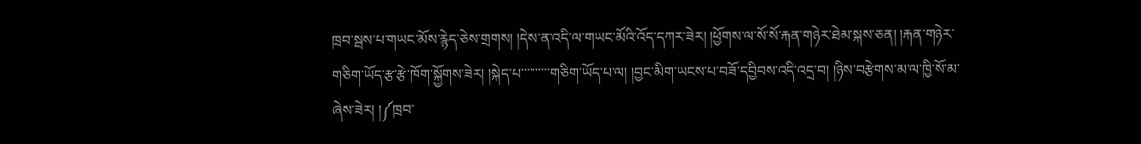ཁྲབ་སྦས་པ་གཡང་མོས་རྙེད་ཅེས་གྲགས། །དེས་ན་འདི་ལ་གཡང་མོའི་འོད་དཀར་ཟེར། །ཕྱོགས་ལ་སོ་སོ་རྐན་གཉེར་ཐེམ་སྐས་ཅན། །རྐན་གཉེར་གཅིག་ཡོད་རྩ་རྩེ་ཁོག་སྐྱོགས་ཟེར། །སྐེད་པ་་་་་་་་་་གཅིག་ཡོད་པ་ལ། །བྱང་མིག་ཡངས་པ་བཟོ་དབྱིབས་འདི་འདྲ་བ། །ཉིས་བརྩེགས་མ་ལ་ཁྱི་སོ་མ་ཞེས་ཟེར། །༼ཁྲབ་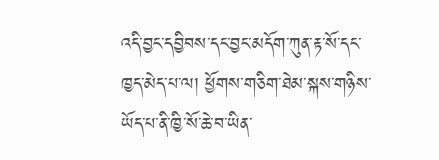འདི་བྱང་དབྱིབས་དང་བྱང་མདོག་ཀུན་རྟ་སོ་དང་ཁྱད་མེད་པ་ལ། ཕྱོགས་གཅིག་ཐེམ་སྐས་གཉིས་ཡོད་པ་ནི་ཁྱི་སོ་ཆེ་བ་ཡིན་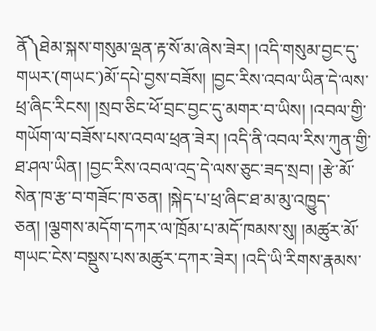ནོ༽ཐེམ་སྐས་གསུམ་ལྡན་རྟ་སོ་མ་ཞེས་ཟེར། །འདི་གསུམ་བྱང་དུ་གཡར་(གཡང་)མོ་དཔེ་བྱས་བཟོས། །བྱང་རིས་འབལ་ཡིན་དེ་ལས་ཕྲ་ཞིང་རིངས། །སྲབ་ཅིང་ཕོ་བྲང་བྱང་དུ་མགར་བ་ཡིས། །འབལ་གྱི་གཡོག་ལ་བཟོས་པས་འབལ་ཕྲན་ཟེར། །འདི་ནི་འབལ་རིས་ཀུན་གྱི་ཐ་ཤལ་ཡིན། །བྱང་རིས་འབལ་འདྲ་དེ་ལས་ཅུང་ཟད་སྲབ། །རྩེ་མོ་སེན་ཁ་རྩ་བ་གཟོང་ཁ་ཅན། །སྐེད་པ་ཕྲ་ཞིང་ཐ་མ་མུ་འཁྱུད་ཅན། །ལྕགས་མདོག་དཀར་ལ་ཁྲོམ་པ་མདོ་ཁམས་སུ། །མཚུར་མོ་གཡང་ངེས་བསྡུས་པས་མཚུར་དཀར་ཟེར། །འདི་ཡི་རིགས་རྣམས་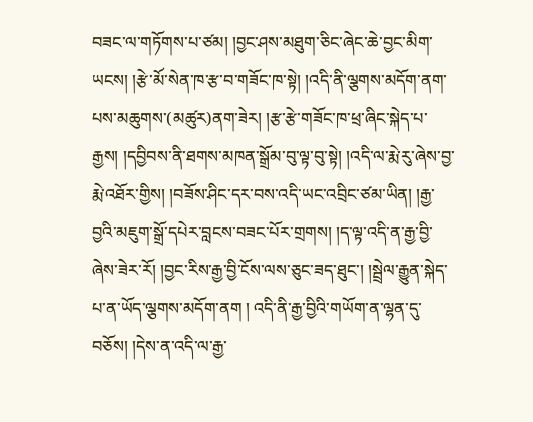བཟང་ལ་གཏོགས་པ་ཙམ། །བྱང་ཤས་མཐུག་ཅིང་ཞེང་ཆེ་བྱང་མིག་ཡངས། །རྩེ་མོ་སེན་ཁ་རྩ་བ་གཟོང་ཁ་སྟེ། །འདི་ནི་ལྕགས་མདོག་ནག་པས་མཆུགས་(མཚུར)ནག་ཟེར། །རྩ་རྩེ་གཟོང་ཁ་ཕྲ་ཞིང་སྐེད་པ་རྒྱས། །དབྱིབས་ནི་ཐགས་མཁན་སྒྲོམ་བུ་ལྟ་བུ་སྟེ། །འདི་ལ་རྨེ་རུ་ཞེས་བྱ་རྨེ་འཐོར་གྱིས། །བཟོས་ཤིང་དར་བས་འདི་ཡང་འབྲིང་ཙམ་ཡིན། །རྒྱ་བྱའི་མཇུག་སྒྲོ་དཔེར་བླངས་བཟང་པོར་གྲགས། །ད་ལྟ་འདི་ན་རྒྱ་བྱི་ཞེས་ཟེར་རོ། །བྱང་རིས་རྒྱ་བྱི་ངོས་ལས་ཅུང་ཟད་ཐུང་། །སྦྲེལ་རྒྱུན་སྐེད་པ་ན་ཡོད་ལྕགས་མདོག་ནག ། འདི་ནི་རྒྱ་བྱིའི་གཡོག་ན་ལྷན་དུ་བཅོས། །དེས་ན་འདི་ལ་རྒྱ་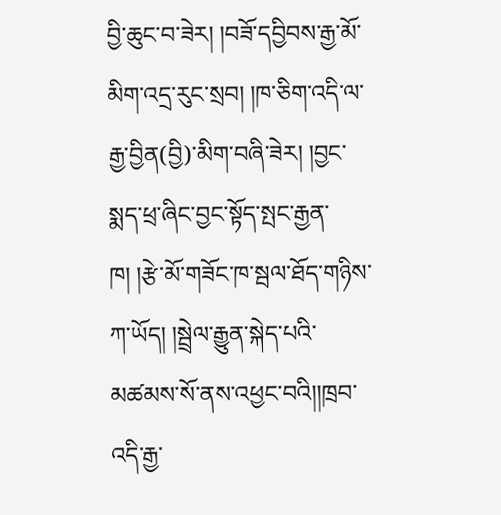བྱི་ཆུང་བ་ཟེར། །བཟོ་དབྱིབས་རྒྱ་མོ་མིག་འདྲ་རུང་སྲབ། །ཁ་ཅིག་འདི་ལ་རྒྱ་བྱིན(བྱི)་མིག་བཞི་ཟེར། །བྱང་སྨད་ཕྲ་ཞིང་བྱང་སྟོད་སྤང་རྒྱན་ཁ། །རྩེ་མོ་གཟོང་ཁ་སྦལ་ཐོད་གཉིས་ཀ་ཡོད། །སྦྲེལ་རྒྱུན་སྐེད་པའི་མཚམས་སོ་ནས་འཕྱང་བའི།།ཁྲབ་འདི་རྒྱ་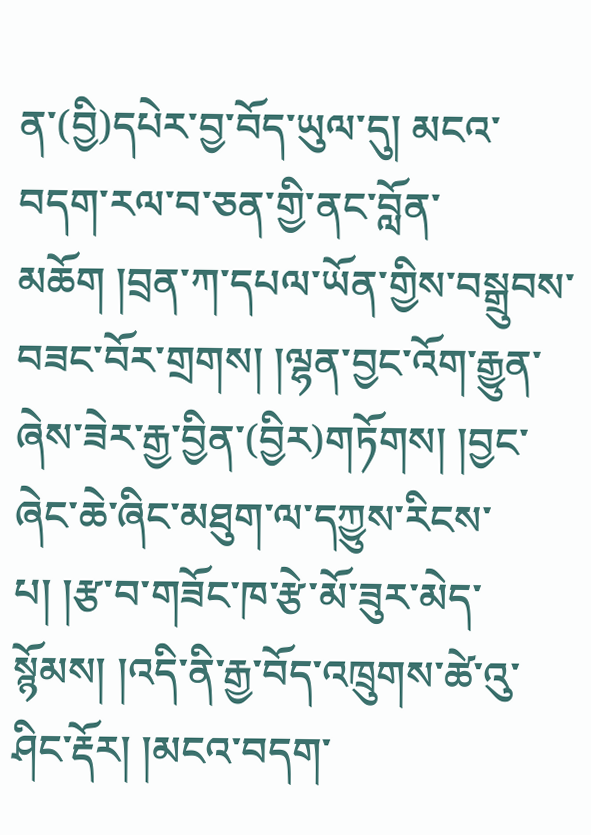ན་(བྱི)དཔེར་བྱ་བོད་ཡུལ་དུ། མངའ་བདག་རལ་བ་ཅན་གྱི་ནང་བློན་མཆོག །བྲན་ཀ་དཔལ་ཡོན་གྱིས་བསྒྲུབས་བཟང་བོར་གྲགས། །ལྷན་བྱང་འོག་རྒྱུན་ཞེས་ཟེར་རྒྱ་བྱིན་(བྱིར)གཏོགས། །བྱང་ཞེང་ཆེ་ཞིང་མཐུག་ལ་དཀྱུས་རིངས་པ། །རྩ་བ་གཟོང་ཁ་རྩེ་མོ་ཟུར་མེད་སྙོམས། །འདི་ནི་རྒྱ་བོད་འཁྲུགས་ཚེ་འུ་ཤིང་རྡོར། །མངའ་བདག་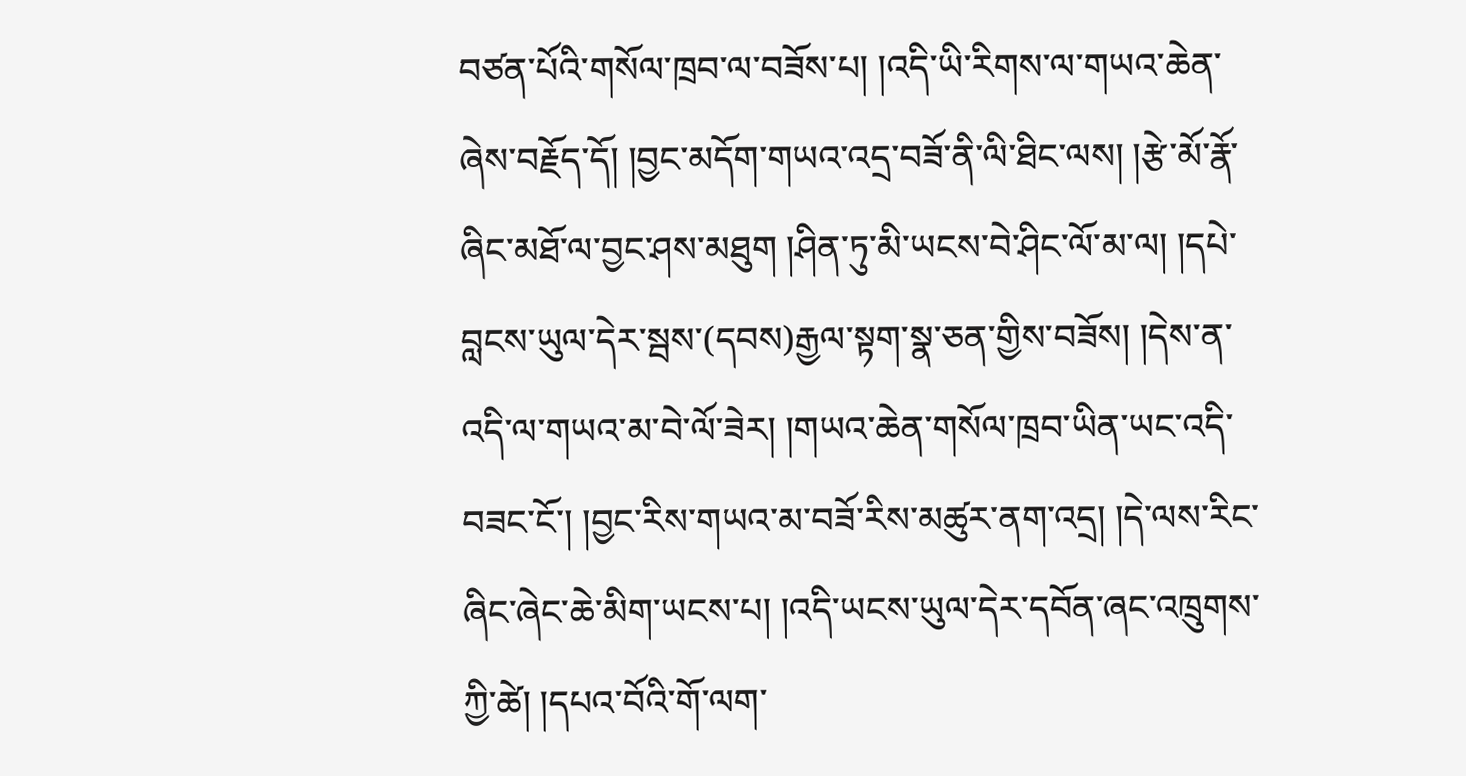བཙན་པོའི་གསོལ་ཁྲབ་ལ་བཟོས་པ། །འདི་ཡི་རིགས་ལ་གཡའ་ཆེན་ཞེས་བརྗོད་དོ། །བྱང་མདོག་གཡའ་འདྲ་བཟོ་ནི་ལི་ཐིང་ལས། །རྩེ་མོ་རྣོ་ཞིང་མཐོ་ལ་བྱང་ཤས་མཐུག །ཤིན་ཏུ་མི་ཡངས་བེ་ཤིང་ལོ་མ་ལ། །དཔེ་བླངས་ཡུལ་དེར་སྦས་(དབས)རྒྱལ་སྟག་སྣ་ཅན་གྱིས་བཟོས། །དེས་ན་འདི་ལ་གཡའ་མ་བེ་ལོ་ཟེར། །གཡའ་ཆེན་གསོལ་ཁྲབ་ཡིན་ཡང་འདི་བཟང་ངོ་། །བྱང་རིས་གཡའ་མ་བཟོ་རིས་མཚུར་ནག་འདྲ། །དེ་ལས་རིང་ཞིང་ཞེང་ཆེ་མིག་ཡངས་པ། །འདི་ཡངས་ཡུལ་དེར་དབོན་ཞང་འཁྲུགས་ཀྱི་ཚེ། །དཔའ་བོའི་གོ་ལག་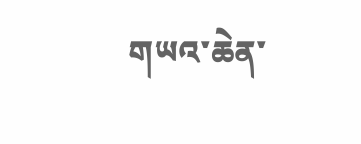གཡའ་ཆེན་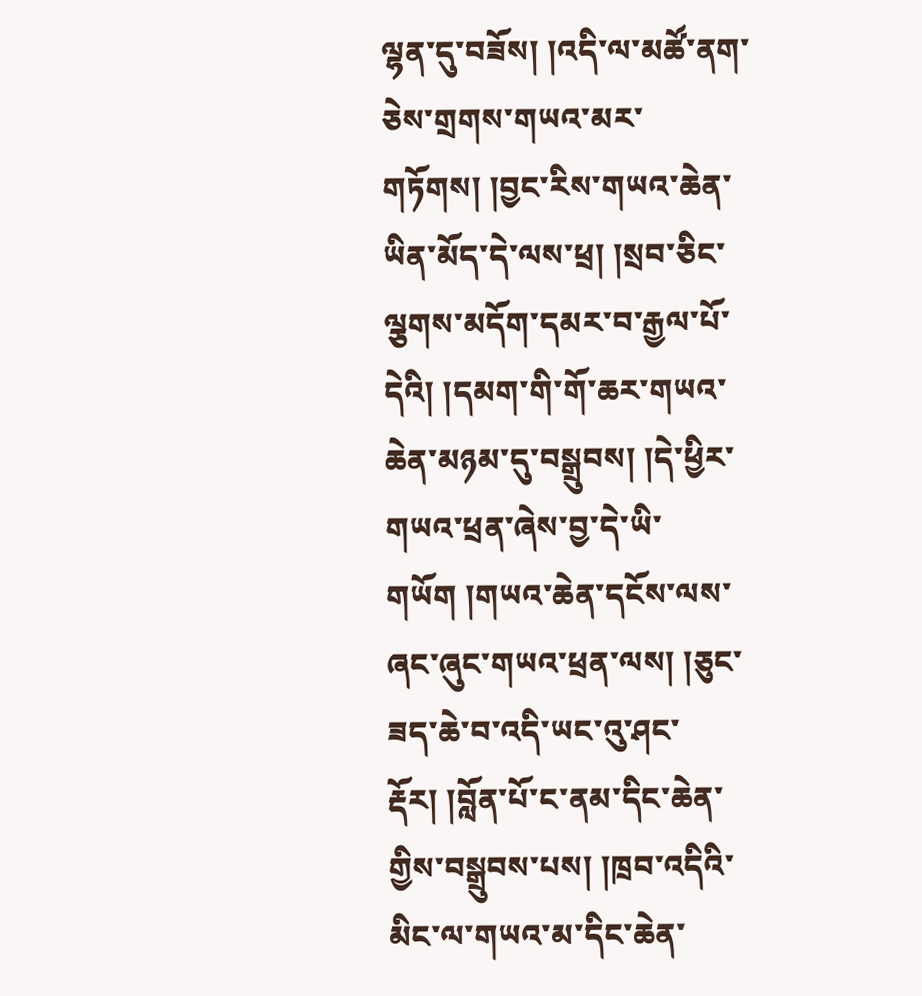ལྷན་དུ་བཟོས། །འདི་ལ་མཚོ་ནག་ཅེས་གྲགས་གཡའ་མར་གཏོགས། །བྱང་རིས་གཡའ་ཆེན་ཡིན་མོད་དེ་ལས་ཕྲ། །སྲབ་ཅིང་ལྕགས་མདོག་དམར་བ་རྒྱལ་པོ་དེའི། །དམག་གི་གོ་ཆར་གཡའ་ཆེན་མཉམ་དུ་བསྒྲུབས། །དེ་ཕྱིར་གཡའ་ཕྲན་ཞེས་བྱ་དེ་ཡི་གཡོག །གཡའ་ཆེན་དངོས་ལས་ཞང་ཞུང་གཡའ་ཕྲན་ལས། །ཅུང་ཟད་ཆེ་བ་འདི་ཡང་འུ་ཤང་རྡོར། །བློན་པོ་ང་ནམ་དིང་ཆེན་གྱིས་བསྒྲུབས་པས། །ཁྲབ་འདིའི་མིང་ལ་གཡའ་མ་དིང་ཆེན་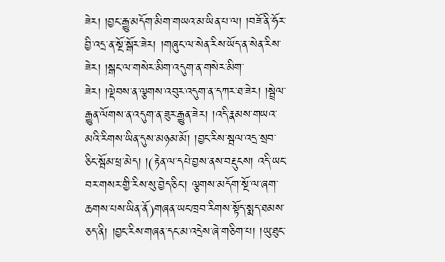ཟེར། །བྱང་རྒྱུ་མདོག་མིག་གཡའ་མ་ཡིན་པ་ལ། །བཟོ་ནི་ཧོར་བྱི་འདྲ་ན་སྔོ་སྒོར་ཟེར། །གཞུང་ལ་སེན་རིས་ཡོད་ན་སེན་རིས་ཟེར། །སྒང་ལ་གསེར་མིག་འདུག་ན་གསེར་མིག་ཟེར། །ལྡེབས་ན་ལྕགས་འབུར་འདུག་ན་དཀར་ཐ་ཟེར། །སྦྲེལ་རྒྱུན་ལོགས་ན་འདུག་ན་ཟུར་རྒྱུན་ཟེར། །འདི་རྣམས་གཡའ་མའི་རིགས་ཡིན་དུས་མཉམ་མོ། །བྱང་རིས་སྦལ་འདྲ་སྲབ་ཅིང་སྦོམ་ཕྲ་མེད། །(རྟེན་ལ་དཔེ་བྱས་ནས་བརྡུངས། འདི་ཡང་བར་གསར་གྱི་རིས་སུ་བྱེད་ཅིང་། ལྕགས་མདོག་སྔོ་ལ་ཞག་ཆགས་པས་ཡིན་ནོ)གཞན་ཡང་ཁྲབ་རིགས་སྟོད་སྨད་ཐམས་ཅད་ནི། །བྱང་རིས་གཞན་དང་མ་འདྲེས་ཞེ་གཅིག་པ། །ཡུ་ཐུང་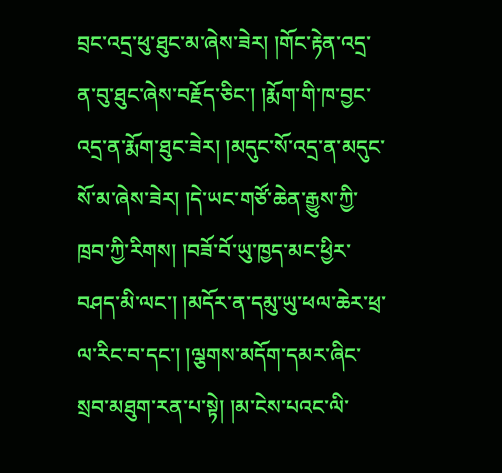བྲང་འདྲ་ཕུ་ཐུང་མ་ཞེས་ཟེར། །གོང་རྟེན་འདྲ་ན་བུ་ཐུང་ཞེས་བརྗོད་ཅིང་། །རྨོག་གི་ཁ་བྱང་འདྲ་ན་རྨོག་ཐུང་ཟེར། །མདུང་སོ་འདྲ་ན་མདུང་སོ་མ་ཞེས་ཟེར། །དེ་ཡང་གཙོ་ཆེན་རྒྱུས་ཀྱི་ཁྲབ་ཀྱི་རིགས། །བཟོ་བོ་ཡུ་ཁྱད་མང་ཕྱིར་བཤད་མི་ལང་། །མདོར་ན་དམུ་ཡུ་ཕལ་ཆེར་ཕྲ་ལ་རིང་བ་དང་། །ལྕགས་མདོག་དམར་ཞིང་སྲབ་མཐུག་རན་པ་སྟེ། །མ་ངེས་པའང་ལི་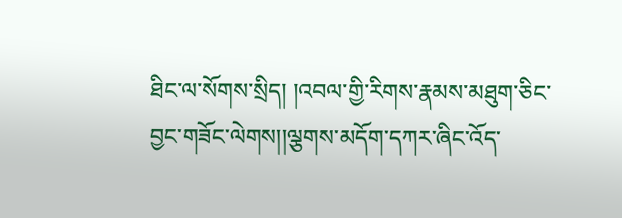ཐིང་ལ་སོགས་སྲིད། །འབལ་གྱི་རིགས་རྣམས་མཐུག་ཅིང་བྱང་གཟོང་ལེགས།།ལྕགས་མདོག་དཀར་ཞིང་འོད་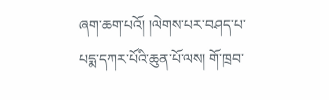ཞག་ཆག་པའོ། །ལེགས་པར་བཤད་པ་པདྨ་དཀར་པོའི་ཆུན་པོ་ལས། གོ་ཁྲབ་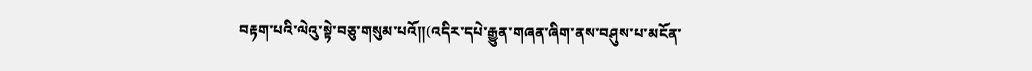བརྟག་པའི་ལེའུ་སྟེ་བཅུ་གསུམ་པའོ།།(འདིར་དཔེ་རྒྱུན་གཞན་ཞིག་ནས་བཤུས་པ་མངོན་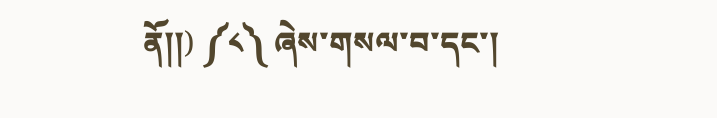ནོ།།) ༼༨༽ ཞེས་གསལ་བ་དང་།